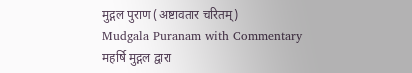मुद्गल पुराण (अष्टावतार चरितम्)
Mudgala Puranam with Commentary
महर्षि मुद्गल द्वारा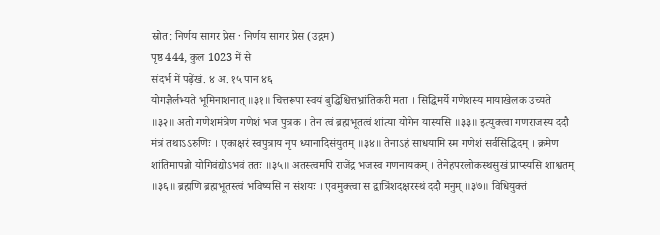स्रोत: निर्णय सागर प्रेस · निर्णय सागर प्रेस (उद्गम)
पृष्ठ 444, कुल 1023 में से
संदर्भ में पढ़ेंखं. ४ अ. १५ पान ४६
योगज्ञैर्लभ्यते भूमिनाशनात् ॥३१॥ चित्तरूपा स्वयं बुद्धिश्चित्तभ्रांतिकरी मता । सिद्धिमर्ये गणेशस्य मायाखेलक उच्यते ॥३२॥ अतो गणेशमंत्रेण गणेशं भज पुत्रक । तेन त्वं ब्रह्मभूतत्वं शांत्या योगेन यास्यसि ॥३३॥ इत्युक्त्वा गणराजस्य ददौ मंत्रं तथाऽऽरुणिः । एकाक्षरं स्वपुत्राय नृप ध्यानादिसंयुतम् ॥३४॥ तेनाऽहं साधयामि स्म गणेशं सर्वसिद्धिदम् । क्रमेण शांतिमापन्नो योगिवंद्योऽभवं ततः ॥३५॥ अतस्त्वमपि राजेंद्र भजस्व गणनायकम् । तेनेहपरलोकस्थसुखं प्राप्स्यसि शाश्वतम् ॥३६॥ ब्रह्मणि ब्रह्मभूतस्त्वं भविष्यसि न संशयः । एवमुक्त्वा स द्वात्रिंशदक्षरस्थं ददौ मनुम् ॥३७॥ विधियुक्तं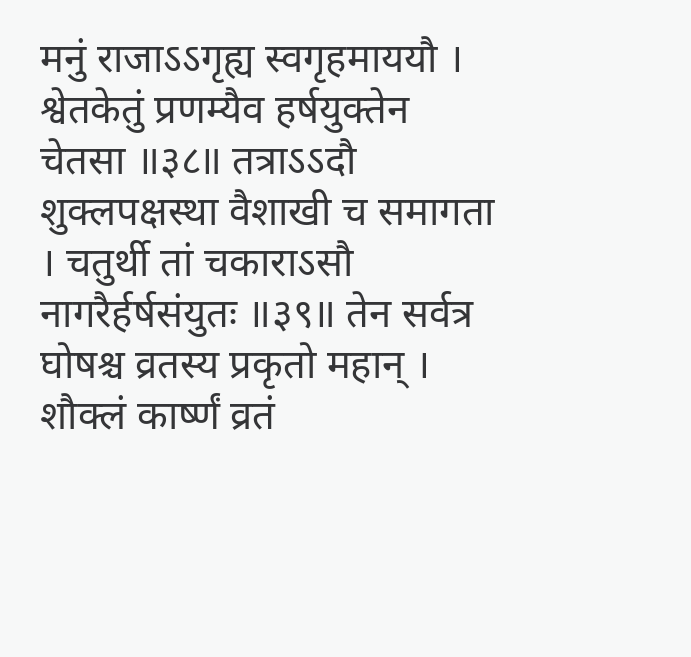मनुं राजाऽऽगृह्य स्वगृहमाययौ । श्वेतकेतुं प्रणम्यैव हर्षयुक्तेन चेतसा ॥३८॥ तत्राऽऽदौ शुक्लपक्षस्था वैशाखी च समागता । चतुर्थी तां चकाराऽसौ नागरैर्हर्षसंयुतः ॥३९॥ तेन सर्वत्र घोषश्च व्रतस्य प्रकृतो महान् । शौक्लं कार्ष्णं व्रतं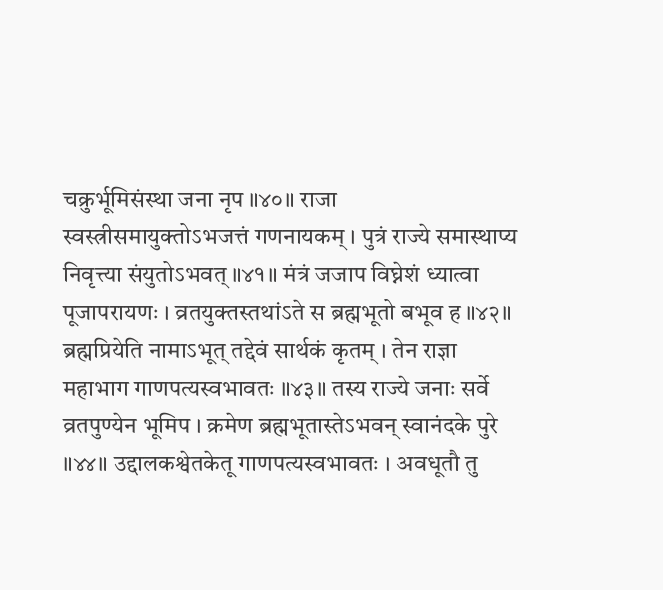चक्रुर्भूमिसंस्था जना नृप ॥४०॥ राजा स्वस्त्रीसमायुक्तोऽभजत्तं गणनायकम् । पुत्रं राज्ये समास्थाप्य निवृत्त्या संयुतोऽभवत् ॥४१॥ मंत्रं जजाप विघ्नेशं ध्यात्वा पूजापरायणः । व्रतयुक्तस्तथांऽते स ब्रह्मभूतो बभूव ह ॥४२॥ ब्रह्मप्रियेति नामाऽभूत् तद्देवं सार्थकं कृतम् । तेन राज्ञा महाभाग गाणपत्यस्वभावतः ॥४३॥ तस्य राज्ये जनाः सर्वे व्रतपुण्येन भूमिप । क्रमेण ब्रह्मभूतास्तेऽभवन् स्वानंदके पुरे ॥४४॥ उद्दालकश्वेतकेतू गाणपत्यस्वभावतः । अवधूतौ तु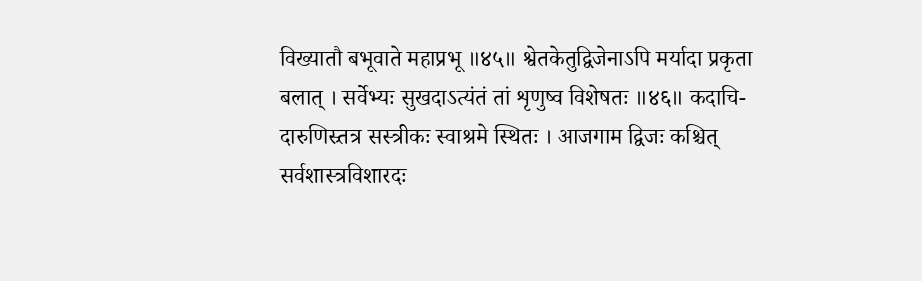विख्यातौ बभूवाते महाप्रभू ॥४५॥ श्वेतकेतुद्विजेनाऽपि मर्यादा प्रकृता बलात् । सर्वेभ्यः सुखदाऽत्यंतं तां शृणुष्व विशेषतः ॥४६॥ कदाचि- दारुणिस्र्तत्र सस्त्रीकः स्वाश्रमे स्थितः । आजगाम द्विजः कश्चित् सर्वशास्त्रविशारदः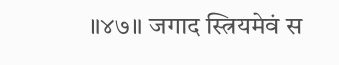॥४७॥ जगाद स्त्रियमेवं स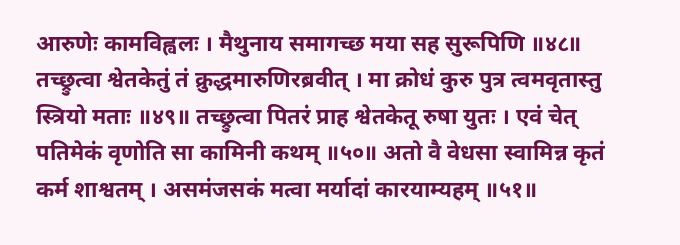आरुणेः कामविह्वलः । मैथुनाय समागच्छ मया सह सुरूपिणि ॥४८॥ तच्छ्रुत्वा श्वेतकेतुं तं क्रुद्धमारुणिरब्रवीत् । मा क्रोधं कुरु पुत्र त्वमवृतास्तु स्त्रियो मताः ॥४९॥ तच्छ्रुत्वा पितरं प्राह श्वेतकेतू रुषा युतः । एवं चेत् पतिमेकं वृणोति सा कामिनी कथम् ॥५०॥ अतो वै वेधसा स्वामिन्न कृतं कर्म शाश्वतम् । असमंजसकं मत्वा मर्यादां कारयाम्यहम् ॥५१॥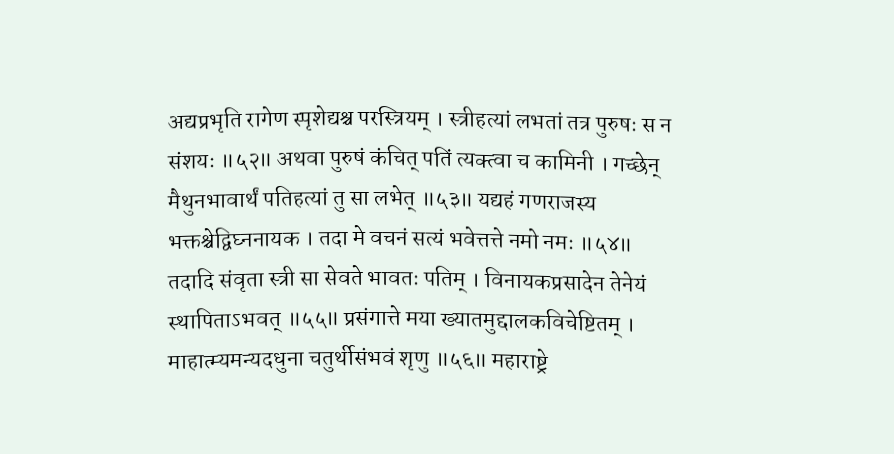अद्यप्रभृति रागेण स्पृशेद्यश्च परस्त्रियम् । स्त्रीहत्यां लभतां तत्र पुरुषः स न संशयः ॥५२॥ अथवा पुरुषं कंचित् पतिं त्यक्त्वा च कामिनी । गच्छेन् मैथुनभावार्थं पतिहत्यां तु सा लभेत् ॥५३॥ यद्यहं गणराजस्य भक्तश्चेद्विघ्ननायक । तदा मे वचनं सत्यं भवेत्तत्ते नमो नमः ॥५४॥ तदादि संवृता स्त्री सा सेवते भावतः पतिम् । विनायकप्रसादेन तेनेयं स्थापिताऽभवत् ॥५५॥ प्रसंगात्ते मया ख्यातमुद्दालकविचेष्टितम् । माहात्म्यमन्यदधुना चतुर्थीसंभवं शृणु ॥५६॥ महाराष्ट्रे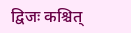द्विजः कश्चित्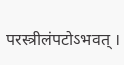परस्त्रीलंपटोऽभवत् ।